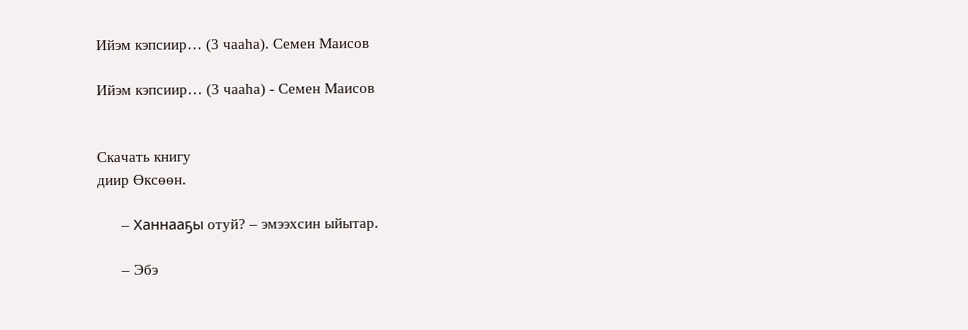Ийэм кэпсиир… (3 чааһа). Семен Маисов

Ийэм кэпсиир… (3 чааһа) - Семен Маисов


Скачать книгу
диир Өксөөн.

      – Ханнааҕы отуй? – эмээхсин ыйытар.

      – Эбэ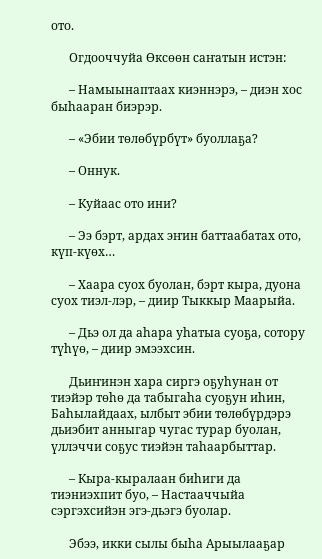ото.

      Огдооччуйа Өксөөн саҥатын истэн:

      – Намыынаптаах киэннэрэ, – диэн хос быһааран биэрэр.

      – «Эбии төлөбүрбүт» буоллаҕа?

      – Оннук.

      – Куйаас ото ини?

      – Ээ бэрт, ардах эҥин баттаабатах ото, күп-күөх…

      – Хаара суох буолан, бэрт кыра, дуона суох тиэл-лэр, – диир Тыккыр Маарыйа.

      – Дьэ ол да аһара уһатыа суоҕа, сотору түһүө, – диир эмээхсин.

      Дьиҥинэн хара сиргэ оҕуһунан от тиэйэр төһө да табыгаһа суоҕун иһин, Баһылайдаах, ылбыт эбии төлөбүрдэрэ дьиэбит анныгар чугас турар буолан, үллэччи соҕус тиэйэн таһаарбыттар.

      – Кыра-кыралаан биһиги да тиэниэхпит буо, – Настааччыйа сэргэхсийэн эгэ-дьэгэ буолар.

      Эбээ, икки сылы быһа Арыылааҕар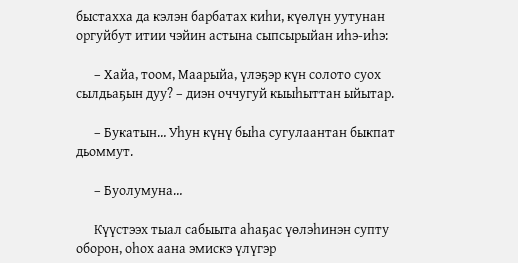быстахха да кэлэн барбатах киһи, күөлүн уутунан оргуйбут итии чэйин астына сыпсырыйан иһэ-иһэ:

      – Хайа, тоом, Маарыйа, үлэҕэр күн солото суох сылдьаҕын дуу? – диэн оччугуй кыыһыттан ыйытар.

      – Букатын… Уһун күнү быһа сугулаантан быкпат дьоммут.

      – Буолумуна…

      Күүстээх тыал сабыыта аһаҕас үөлэһинэн супту оборон, оһох аана эмискэ үлүгэр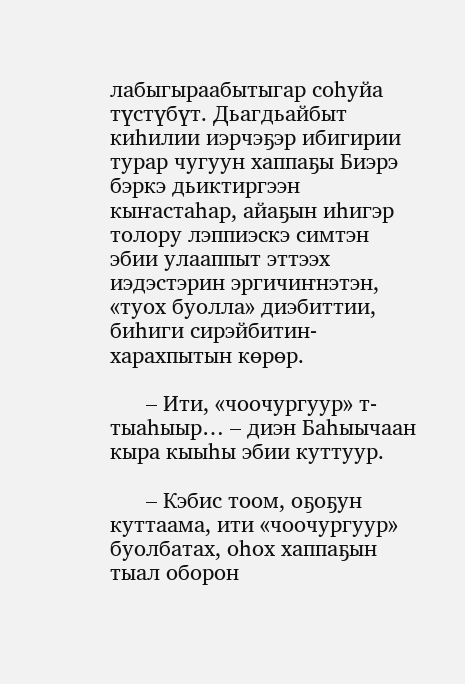лабыгыраабытыгар соһуйа түстүбүт. Дьагдьайбыт киһилии иэрчэҕэр ибигирии турар чугуун хаппаҕы Биэрэ бэркэ дьиктиргээн кыҥастаһар, айаҕын иһигэр толору лэппиэскэ симтэн эбии улааппыт эттээх иэдэстэрин эргичиҥнэтэн, «туох буолла» диэбиттии, биһиги сирэйбитин-харахпытын көрөр.

      – Ити, «чоочургуур» т-тыаһыыр… – диэн Баһыычаан кыра кыыһы эбии куттуур.

      – Кэбис тоом, оҕоҕун куттаама, ити «чоочургуур» буолбатах, оһох хаппаҕын тыал оборон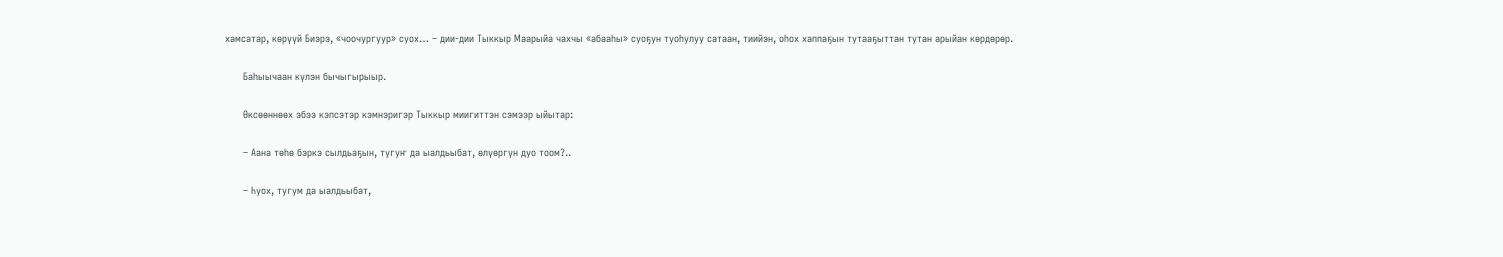хамсатар, көрүүй Биэрэ, «чоочургуур» суох… – дии-дии Тыккыр Маарыйа чахчы «абааһы» суоҕун туоһулуу сатаан, тиийэн, оһох хаппаҕын тутааҕыттан тутан арыйан көрдөрөр.

      Баһыычаан күлэн бычыгырыыр.

      Өксөөннөөх эбээ кэпсэтэр кэмнэригэр Тыккыр миигиттэн сэмээр ыйытар:

      – Аана төһө бэркэ сылдьаҕын, тугуҥ да ыалдьыбат, өлүөргүн дуо тоом?..

      – Һуох, тугум да ыалдьыбат,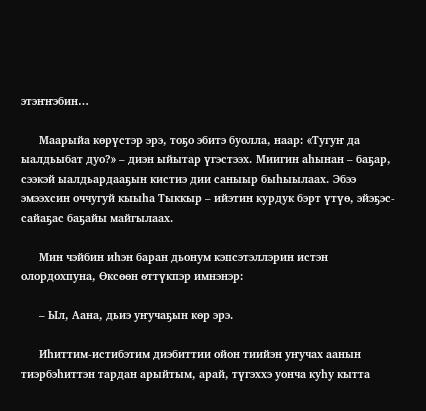этэҥҥэбин…

      Маарыйа көрүстэр эрэ, тоҕо эбитэ буолла, наар: «Тугуҥ да ыалдьыбат дуо?» – диэн ыйытар үгэстээх. Миигин аһынан – баҕар, сээкэй ыалдьардааҕын кистиэ дии саныыр быһыылаах. Эбээ эмээхсин оччугуй кыыһа Тыккыр – ийэтин курдук бэрт үтүө, эйэҕэс-сайаҕас баҕайы майгылаах.

      Мин чэйбин иһэн баран дьонум кэпсэтэллэрин истэн олордохпуна, Өксөөн өттүкпэр имнэнэр:

      – Ыл, Аана, дьиэ уҥучаҕын көр эрэ.

      Иһиттим-истибэтим диэбиттии ойон тиийэн уҥучах аанын тиэрбэһиттэн тардан арыйтым, арай, түгэххэ уонча куһу кытта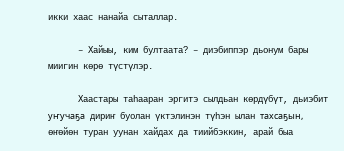икки хаас нанайа сыталлар.

      – Хайыы, ким бултаата? – диэбиппэр дьонум бары миигин көрө түстүлэр.

      Хаастары таһааран эргитэ сылдьан көрдүбүт, дьиэбит уҥучаҕа дириҥ буолан үктэлинэн түһэн ылан тахсаҕын, өҥөйөн туран уунан хайдах да тиийбэккин, арай быа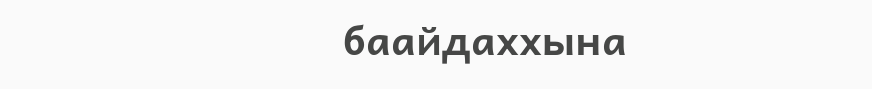баайдаххына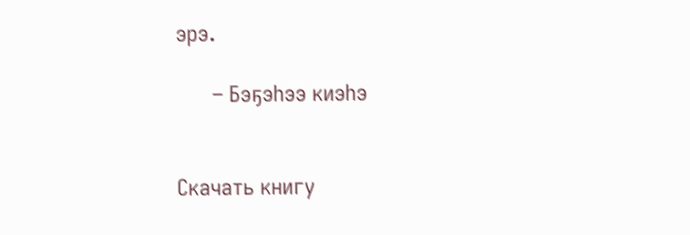эрэ.

      – Бэҕэһээ киэһэ


Скачать книгу